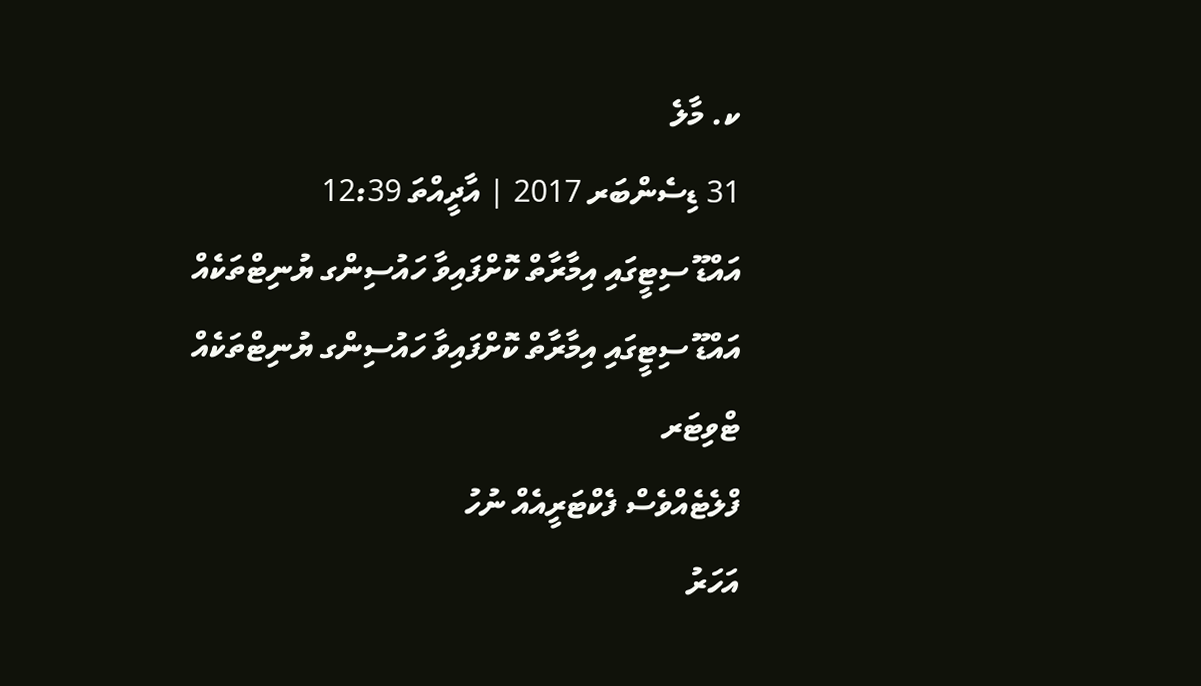ކ. މާލެ
31 ޑިސެންބަރ 2017 | އާދީއްތަ 12:39
އައްޑޫ ސިޓީގައި އިމާރާތް ކޮށްފައިވާ ހައުސިންގ ޔުނިޓްތަކެއް
އައްޑޫ ސިޓީގައި އިމާރާތް ކޮށްފައިވާ ހައުސިންގ ޔުނިޓްތަކެއް
ޓްވިޓަރ
ފްލެޓެއްވެސް ފެކްޓަރީއެއް ނުހު
އަހަރު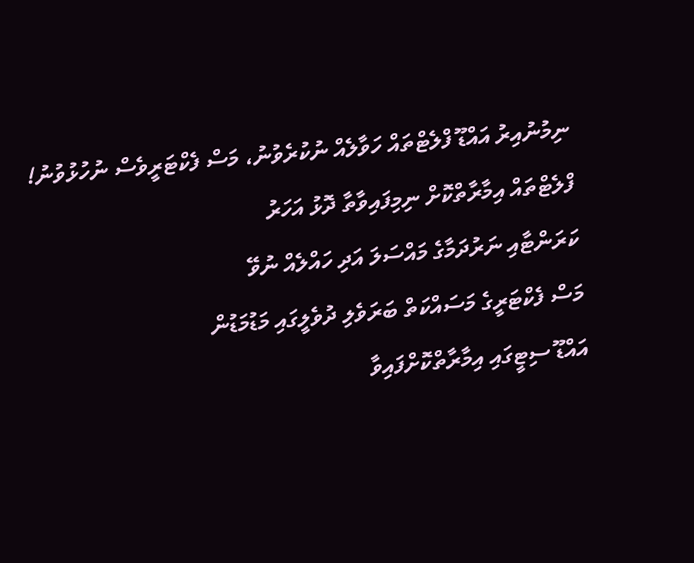ނިމުނުއިރު އައްޑޫ ފްލެޓްތައް ހަވާލެއް ނުކުރެވުނު، މަސް ފެކްޓަރީވެސް ނުހުޅުވުނު!
ފްލެޓްތައް އިމާރާތްކޮށް ނިމިފައިވާތާ ދޮޅު އަހަރު
ކަރަންޓާއި ނަރުދަމާގެ މައްސަލަ އަދި ހައްލެއް ނުވޭ
މަސް ފެކްޓަރީގެ މަސައްކަތް ބަރަވެލި ދުވެލީގައި މަޑުމަޑުން
އައްޑޫ ސިޓީގައި އިމާރާތްކޮށްފައިވާ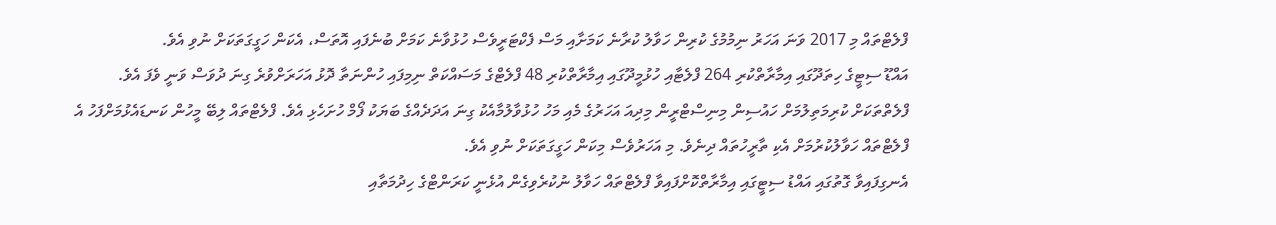ފްލެޓްތައް މި 2017 ވަނަ އަހަރު ނިމުމުގެ ކުރިން ހަވާލު ކުރާނެ ކަމަށާއި މަސް ފެކްޓަރީވެސް ހުޅުވާނެ ކަމަށް ބުނެފައި އޮތަސް، އެކަން ހަގީގަތަކަށް ނުވި އެވެ.
އައްޑޫ ސިޓީގެ ހިތަދޫގައި އިމާރާތްކުރި 264 ފްލެޓާއި ހުޅުމީދޫގައި އިމާރާތްކުރި 48 ފްލެޓްގެ މަސައްކަތް ނިމިފައި ހުންނަތާ ދޮޅު އަހަރަށްވުރެ ގިނަ ދުވަސް ވަނީ ވެފަ އެވެ.
ފްލެތްތަކަށް ކުރިމަތިލުމަށް ހައުސިން މިނިސްޓްރީން މިދިއަ އަހަރުގެ މެއި މަހު ހުޅުވާލުމާއެކު ގިނަ އަދަދެއްގެ ބަޔަކު ފޯމް ހުށަހެޅި އެވެ. ފްލެޓްތައް ލިބޭ މީހުން ކަނޑައެޅުމަށްފަހު އެ ފްލެޓްތައް ހަވާލުކުރުމަށް އެކި ތާރީހުތައް ދިނެވެ. މި އަހަރުވެސް މިކަން ހަގީގަތަކަށް ނުވި އެވެ.
އެނގިފައިވާ ގޮތުގައި އައްޑު ސިޓީގައި އިމާރާތްކޮށްފައިވާ ފްލެޓްތައް ހަވާލު ނުކުރެވިގެން އުޅެނީ ކަރަންޓްގެ ހިދުމަތާއި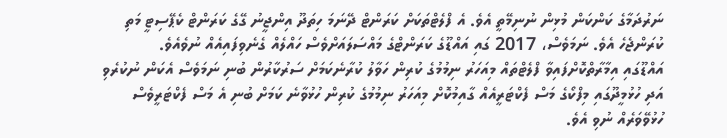ނަރުދަމާގެ ކަންކަން މުޅިން ނުނިމޭތީ އެވެ. އެ ފްލެޓްތަކަށް ކަރަންޓް ދޭނަމަ ހިތަދޫ އިންޖީނު ގޭގެ ކަރަންޓް ކެޕޭސިޓީ މަތި ކުރަންޖެހެ އެވެ. ނަމަވެސް، 2017 ގައި އައްޑޫގެ ކަރަންޓްގެ މައްސަލައަށްވެސް ހައްލެއް ގެނެވިފައިއެއް ނުވެއެވެ.
އައްޑޫގައި އިމާރާތްކޮށްފައިވާ ފްލެޓްތައް މިއަހަރު ނިމުމުގެ ކުރިން ހަވާލު ކުރާނެކަމަށް ސަރުކާރުން ބުނި ނަމަވެސް އެކަން ނުކުރެވި އަދި ހުޅުމީދޫގައި މިފްކޯގެ މަސް ފެކްޓަރީއެއް ގާއިމުކޮށް މިއަހަރު ނިމުމުގެ ކުރިން ހުޅުވާނެ ކަމަށް ބުނި އެ މަސް ފެކްޓަރީވެސް ހުޅުވޭވަރެއް ނުވި އެވެ.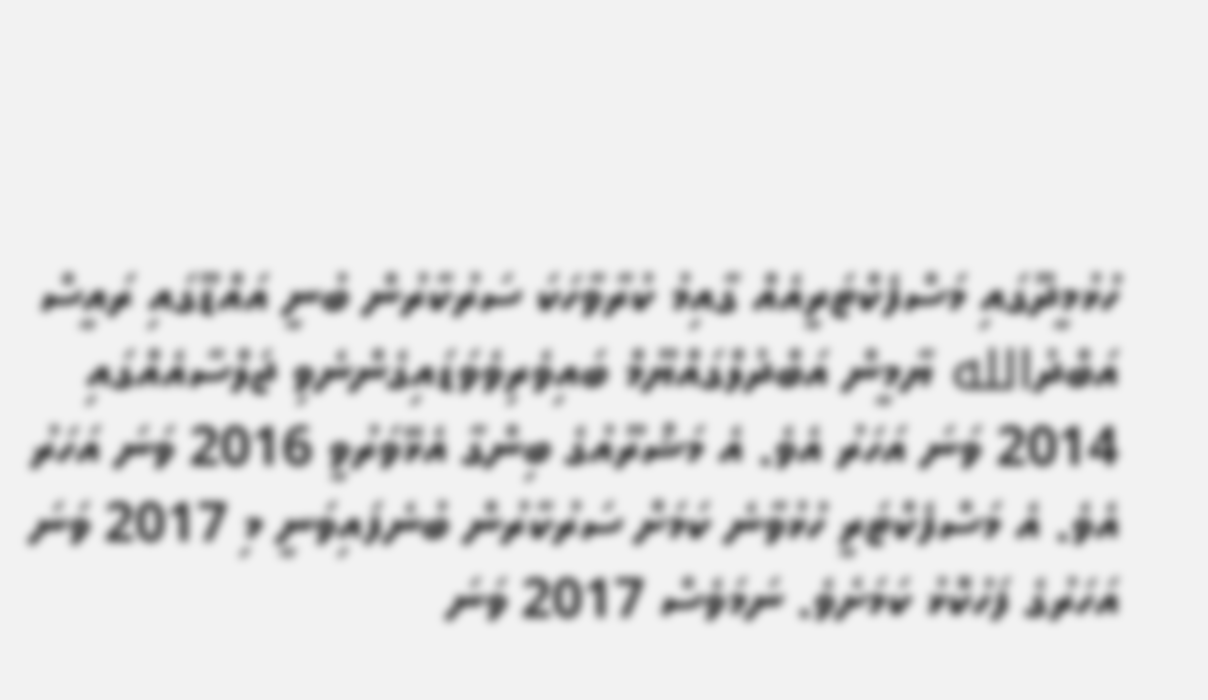ހުޅުމީދޫގައި މަސްފެކްޓަރީއެއް ގާއިމު ކުރާވާހަކަ ސަރުކާރުން ބުނީ އައްޑޫގައި ރައީސް އަބްދުالله ޔާމީން އަބްދުލްގައްޔޫމް ބައިވެރިވެވަޑައިގެންނެވި ޖަލްސާއެއްގައި 2014 ވަނަ އަހަރު އެވެ. އެ މަޝްރޫއުގެ ބިންގާ އެޅޭވަރުވީ 2016 ވަނަ އަހަރު އެވެ. އެ މަސްފެކްޓަރީ ހުޅުވާނެ ކަމަށް ސަރުކާރުން ބުނެފައިވަނީ މި 2017 ވަނަ އަހަރުގެ ފަހުކޮޅު ކަމަށެވެ. ނަމަވެސް 2017 ވަނަ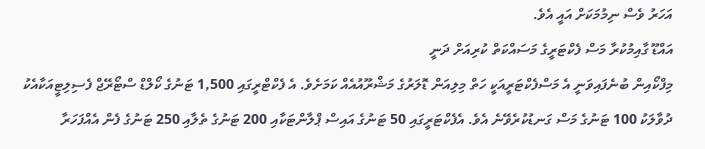އަހަރު ވެސް ނިމުމަކަށް އައީ އެވެ.
އައްޑޫ ގާއިމުކުރާ މަސް ފެކްޓަރީގެ މަސައްކަތް ކުރިއަށް ދަނީ
މިފްކޯއިން ބުނެފައިވަނީ އެ މަސްފެކްޓަރީއަކީ ހަތް މިލިއަން ޑޮލަރުގެ މަޝްރޫއުއެއް ކަމަށެވެ. އެ ފެކްޓްރީގައި 1,500 ޓަނުގެ ކޯލްޑް ސްޓޯރޭޖް ފެސިލިޓީއަކާއެކު ދުވާލަކު 100 ޓަނުގެ މަސް ގަނޑުކުރެވޭނެ އެވެ. އެފެކްޓަރީގައި 50 ޓަނުގެ އައިސް ޕްލާންޓަކާއި 200 ޓަނުގެ ތެލާއި 250 ޓަނުގެ ފެން އެއްފަހަރާ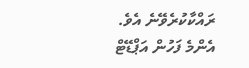ރައްކާކުރެވޭނެ އެވެ.
އެންމެ ފަހުން އަޕްޑޭޓް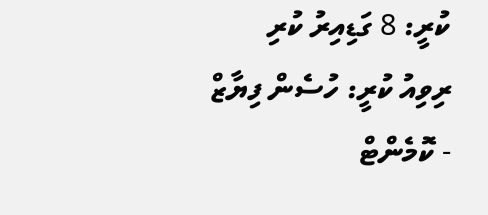ކުރީ: 8 ގަޑިއިރު ކުރި
ރިވިއު ކުރީ: ހުސެން ފިޔާޒް
- ކޮމެންޓް